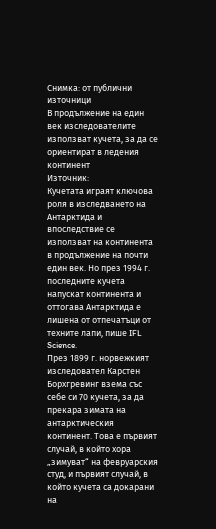Снимка: от публични източници
В продължение на един век изследователите използват кучета, за да се ориентират в ледения континент
Източник:
Кучетата играят ключова роля в изследването на Антарктида и впоследствие се използват на континента в продължение на почти един век. Но през 1994 г. последните кучета напускат континента и оттогава Антарктида е лишена от отпечатъци от техните лапи, пише IFL Science.
През 1899 г. норвежкият изследовател Карстен Борхгревинг взема със себе си 70 кучета, за да прекара зимата на антарктическия континент. Това е първият случай, в който хора „зимуват“ на февруарския студ, и първият случай, в който кучета са докарани на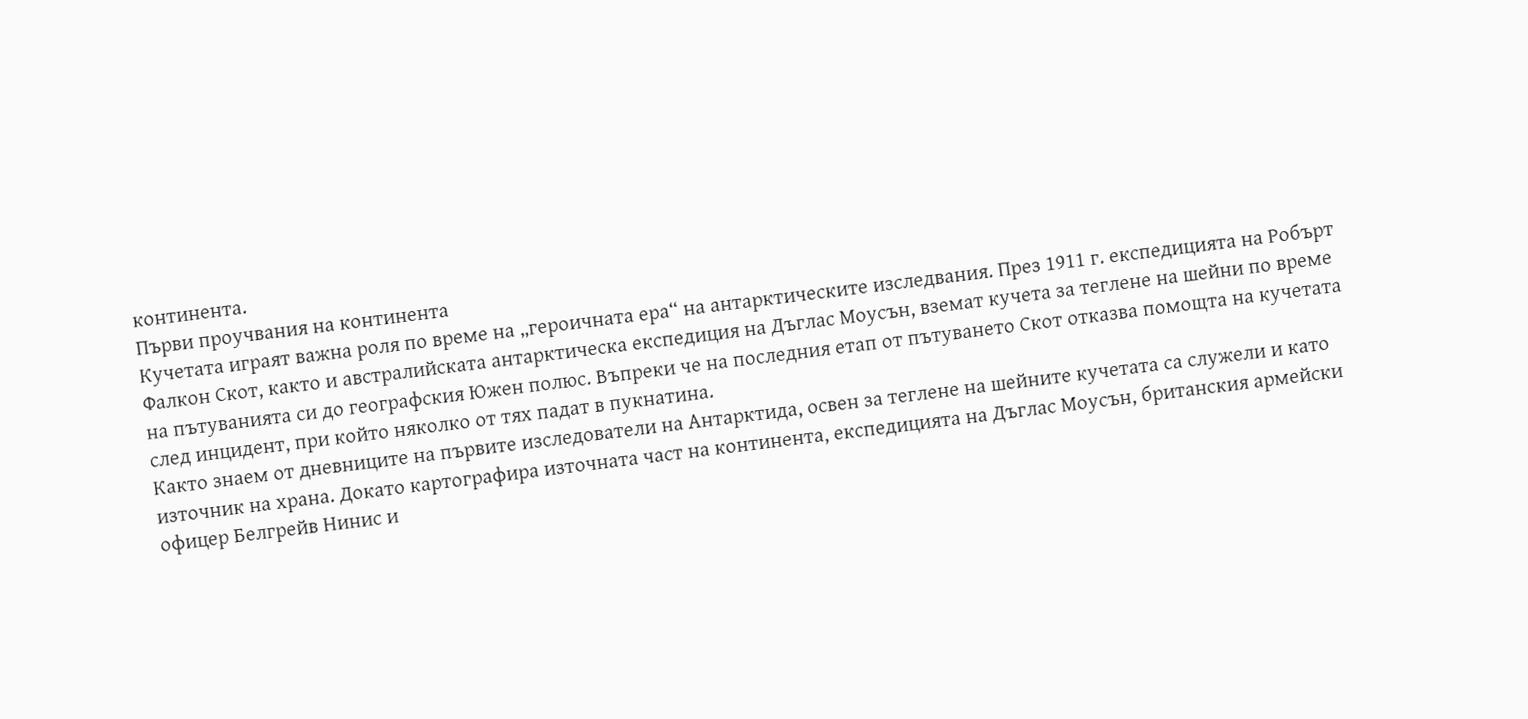континента.
Първи проучвания на континента
Кучетата играят важна роля по време на „героичната ера“ на антарктическите изследвания. През 1911 г. експедицията на Робърт Фалкон Скот, както и австралийската антарктическа експедиция на Дъглас Моусън, вземат кучета за теглене на шейни по време на пътуванията си до географския Южен полюс. Въпреки че на последния етап от пътуването Скот отказва помощта на кучетата след инцидент, при който няколко от тях падат в пукнатина.
Както знаем от дневниците на първите изследователи на Антарктида, освен за теглене на шейните кучетата са служели и като източник на храна. Докато картографира източната част на континента, експедицията на Дъглас Моусън, британския армейски офицер Белгрейв Нинис и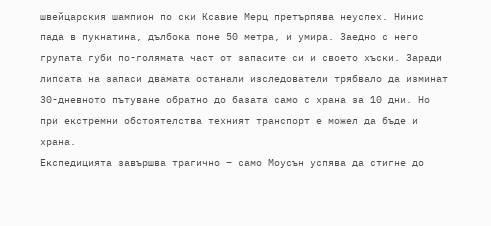швейцарския шампион по ски Ксавие Мерц претърпява неуспех. Нинис пада в пукнатина, дълбока поне 50 метра, и умира. Заедно с него групата губи по-голямата част от запасите си и своето хъски. Заради липсата на запаси двамата останали изследователи трябвало да изминат 30-дневното пътуване обратно до базата само с храна за 10 дни. Но при екстремни обстоятелства техният транспорт е можел да бъде и храна.
Експедицията завършва трагично – само Моусън успява да стигне до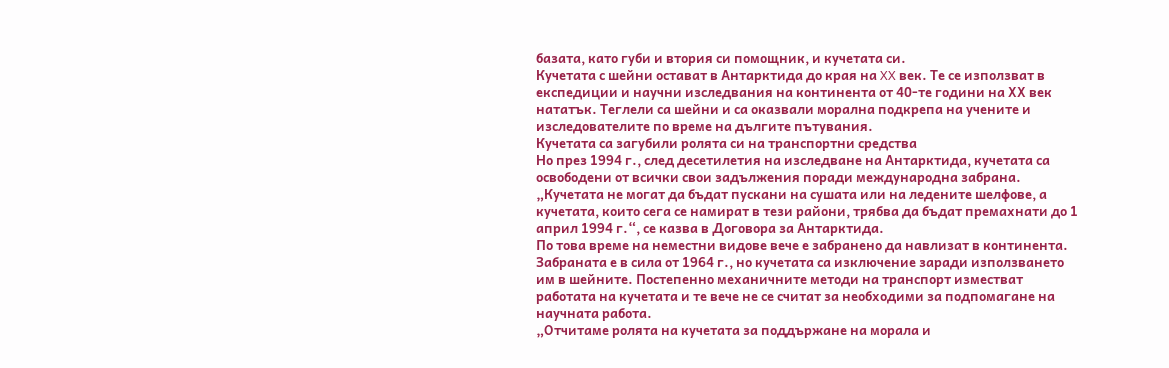базата, като губи и втория си помощник, и кучетата си.
Кучетата с шейни остават в Антарктида до края на XX век. Те се използват в експедиции и научни изследвания на континента от 40-те години на ХХ век нататък. Теглели са шейни и са оказвали морална подкрепа на учените и изследователите по време на дългите пътувания.
Кучетата са загубили ролята си на транспортни средства
Но през 1994 г., след десетилетия на изследване на Антарктида, кучетата са освободени от всички свои задължения поради международна забрана.
„Кучетата не могат да бъдат пускани на сушата или на ледените шелфове, а кучетата, които сега се намират в тези райони, трябва да бъдат премахнати до 1 април 1994 г.“, се казва в Договора за Антарктида.
По това време на неместни видове вече е забранено да навлизат в континента. Забраната е в сила от 1964 г., но кучетата са изключение заради използването им в шейните. Постепенно механичните методи на транспорт изместват работата на кучетата и те вече не се считат за необходими за подпомагане на научната работа.
„Отчитаме ролята на кучетата за поддържане на морала и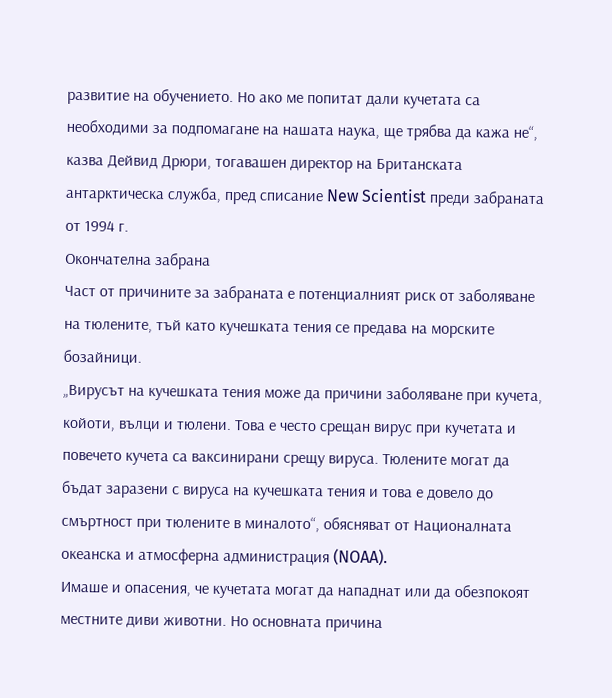развитие на обучението. Но ако ме попитат дали кучетата са необходими за подпомагане на нашата наука, ще трябва да кажа не“, казва Дейвид Дрюри, тогавашен директор на Британската антарктическа служба, пред списание New Scientist преди забраната от 1994 г.
Окончателна забрана
Част от причините за забраната е потенциалният риск от заболяване на тюлените, тъй като кучешката тения се предава на морските бозайници.
„Вирусът на кучешката тения може да причини заболяване при кучета, койоти, вълци и тюлени. Това е често срещан вирус при кучетата и повечето кучета са ваксинирани срещу вируса. Тюлените могат да бъдат заразени с вируса на кучешката тения и това е довело до смъртност при тюлените в миналото“, обясняват от Националната океанска и атмосферна администрация (NOAA).
Имаше и опасения, че кучетата могат да нападнат или да обезпокоят местните диви животни. Но основната причина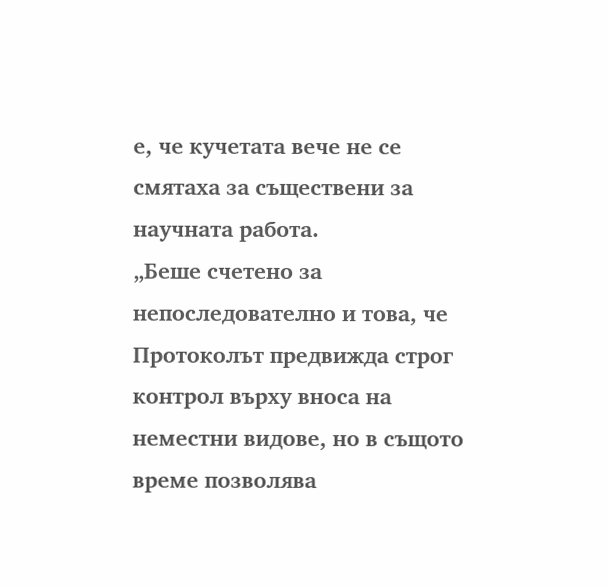е, че кучетата вече не се смятаха за съществени за научната работа.
„Беше счетено за непоследователно и това, че Протоколът предвижда строг контрол върху вноса на неместни видове, но в същото време позволява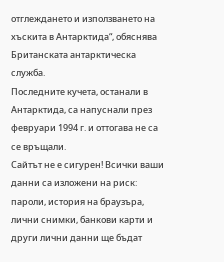отглеждането и използването на хъскита в Антарктида“, обяснява Британската антарктическа служба.
Последните кучета, останали в Антарктида, са напуснали през февруари 1994 г. и оттогава не са се връщали.
Сайтът не е сигурен! Всички ваши данни са изложени на риск: пароли, история на браузъра, лични снимки, банкови карти и други лични данни ще бъдат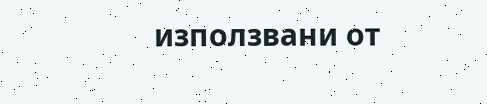използвани от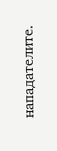нападателите.